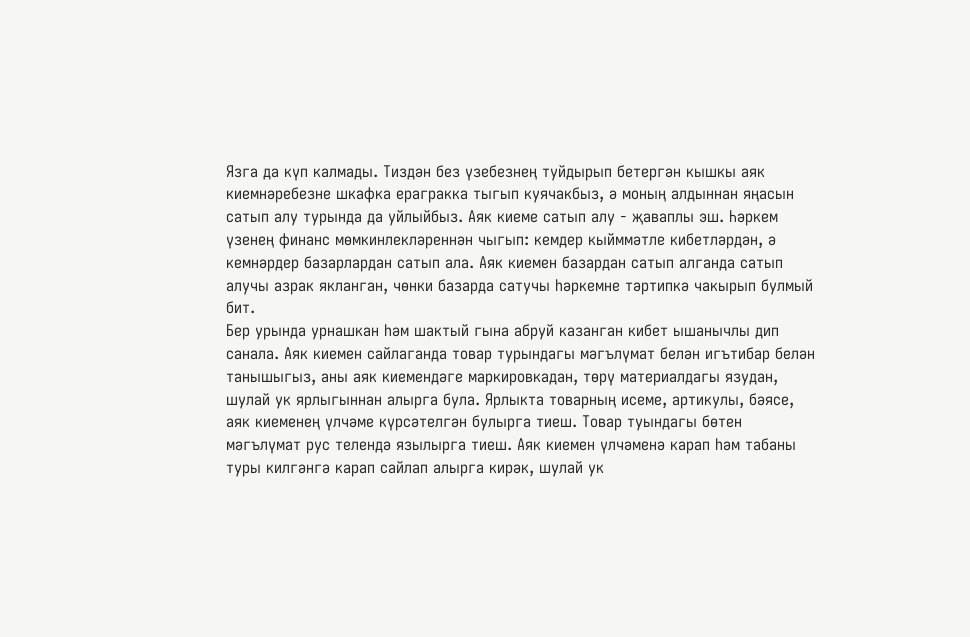Язга да күп калмады. Тиздән без үзебезнең туйдырып бетергән кышкы аяк киемнәребезне шкафка ерагракка тыгып куячакбыз, ә моның алдыннан яңасын сатып алу турында да уйлыйбыз. Аяк киеме сатып алу - җаваплы эш. Һәркем үзенең финанс мөмкинлекләреннән чыгып: кемдер кыйммәтле кибетләрдән, ә кемнәрдер базарлардан сатып ала. Аяк киемен базардан сатып алганда сатып алучы азрак якланган, чөнки базарда сатучы һәркемне тәртипкә чакырып булмый бит.
Бер урында урнашкан һәм шактый гына абруй казанган кибет ышанычлы дип санала. Аяк киемен сайлаганда товар турындагы мәгълүмат белән игътибар белән танышыгыз, аны аяк киемендәге маркировкадан, төрү материалдагы язудан, шулай ук ярлыгыннан алырга була. Ярлыкта товарның исеме, артикулы, бәясе, аяк киеменең үлчәме күрсәтелгән булырга тиеш. Товар туындагы бөтен мәгълүмат рус телендә язылырга тиеш. Аяк киемен үлчәменә карап һәм табаны туры килгәнгә карап сайлап алырга кирәк, шулай ук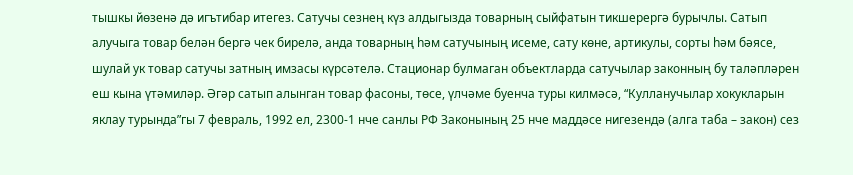тышкы йөзенә дә игътибар итегез. Сатучы сезнең күз алдыгызда товарның сыйфатын тикшерергә бурычлы. Сатып алучыга товар белән бергә чек бирелә, анда товарның һәм сатучының исеме, сату көне, артикулы, сорты һәм бәясе, шулай ук товар сатучы затның имзасы күрсәтелә. Стационар булмаган объектларда сатучылар законның бу таләпләрен еш кына үтәмиләр. Әгәр сатып алынган товар фасоны, төсе, үлчәме буенча туры килмәсә, “Кулланучылар хокукларын яклау турында”гы 7 февраль, 1992 ел, 2300-1 нче санлы РФ Законының 25 нче маддәсе нигезендә (алга таба – закон) сез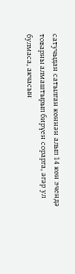сатучыдан сатылган көннән алып 14 көн эчендә товарны алмаштырып бирүен сорарга, әгәр ул булмаса, акчасын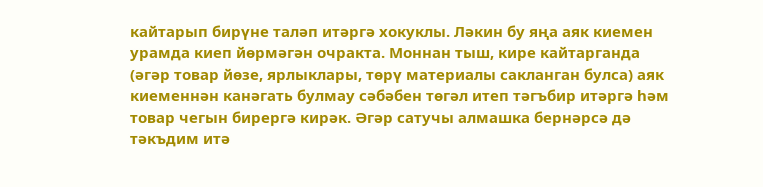кайтарып бирүне таләп итәргә хокуклы. Ләкин бу яңа аяк киемен урамда киеп йөрмәгән очракта. Моннан тыш, кире кайтарганда (әгәр товар йөзе, ярлыклары, төрү материалы сакланган булса) аяк киеменнән канәгать булмау сәбәбен төгәл итеп тәгъбир итәргә һәм товар чегын бирергә кирәк. Әгәр сатучы алмашка бернәрсә дә тәкъдим итә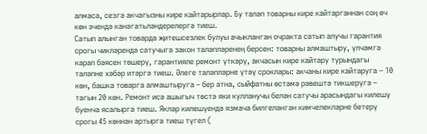алмаса, сезгә акчагызны кире кайтарырлар. Бу таләп товарны кире кайтарганнан соң өч көн эчендә канәгатьләндерелергә тиеш.
Сатып алынган товарда җитешсезлек булуы ачыкланган очракта сатып алучы гарантия срогы чикләрендә сатучыга закон таләпләренең берсен: товарны алмаштыру, үлчәмгә карап бәясен төшерү, гарантияле ремонт үткәрү, акчасын кире кайтару турындагы таләпне хәбәр итәргә тиеш. Әлеге таләпләрне үтәү сроклары: акчаны кире кайтаруга – 10 көн, башка товарга алмаштыруга – бер атна, сыйфатны өстәмә рәвештә тикшерүгә – тагын 20 көн. Ремонт исә ашыгыч төстә яки кулланучы белән сатучы арасындагы килешү буенча ясалырга тиеш. Яклар килешүендә язмача билгеләнгән кимчелекләрне бетерү срогы 45 көннән артырга тиеш түгел (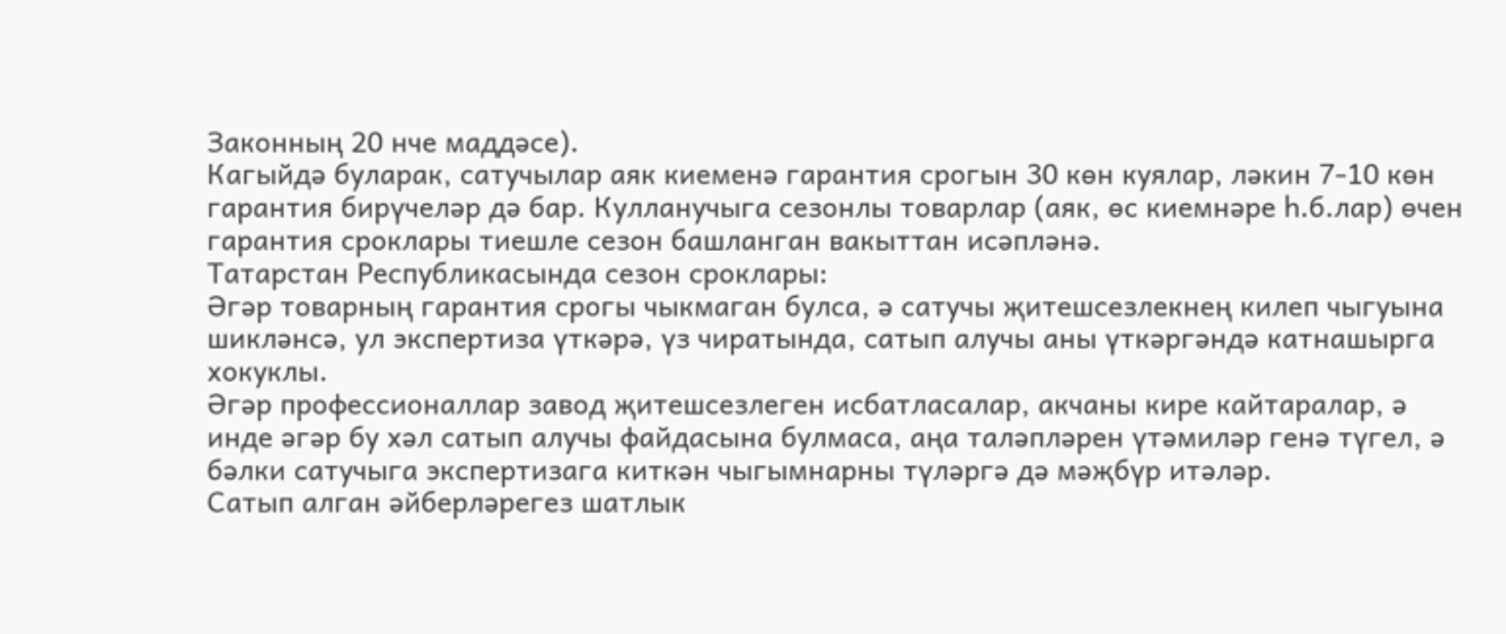Законның 20 нче маддәсе).
Кагыйдә буларак, сатучылар аяк киеменә гарантия срогын 30 көн куялар, ләкин 7-10 көн гарантия бирүчеләр дә бар. Кулланучыга сезонлы товарлар (аяк, өс киемнәре һ.б.лар) өчен гарантия сроклары тиешле сезон башланган вакыттан исәпләнә.
Татарстан Республикасында сезон сроклары:
Әгәр товарның гарантия срогы чыкмаган булса, ә сатучы җитешсезлекнең килеп чыгуына шикләнсә, ул экспертиза үткәрә, үз чиратында, сатып алучы аны үткәргәндә катнашырга хокуклы.
Әгәр профессионаллар завод җитешсезлеген исбатласалар, акчаны кире кайтаралар, ә инде әгәр бу хәл сатып алучы файдасына булмаса, аңа таләпләрен үтәмиләр генә түгел, ә бәлки сатучыга экспертизага киткән чыгымнарны түләргә дә мәҗбүр итәләр.
Сатып алган әйберләрегез шатлык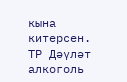кына китерсен.
ТР Дәүләт алкоголь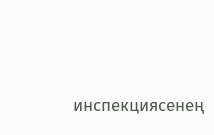инспекциясенең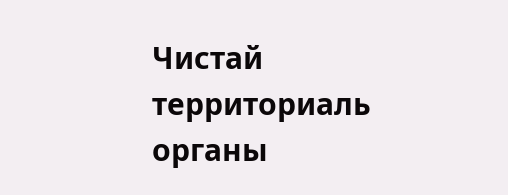Чистай территориаль органы